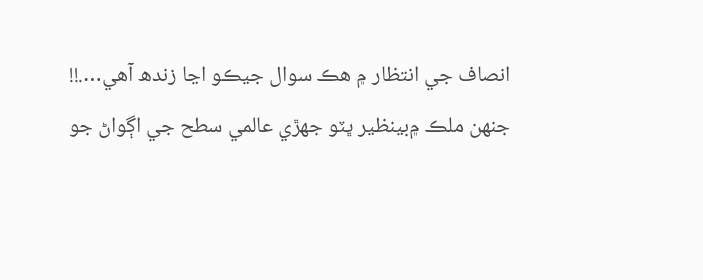انصاف جي انتظار ۾ هڪ سوال جيڪو اڃا زندھ آهي….!!
جنھن ملڪ ۾بينظير ڀٽو جھڙي عالمي سطح جي اڳواڻ جو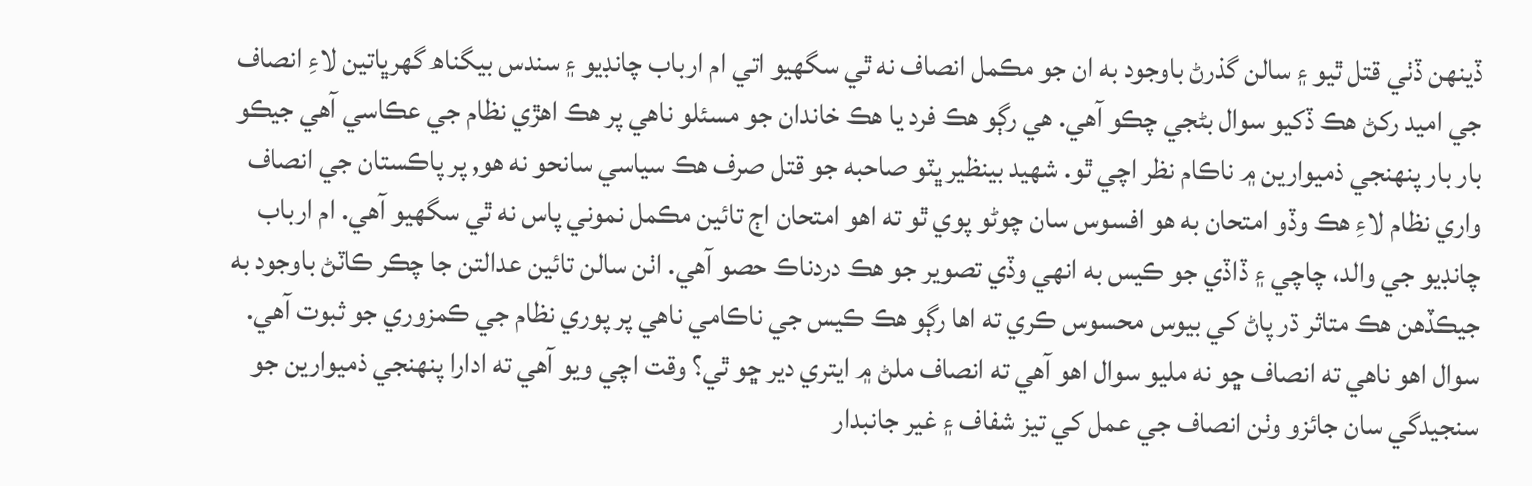ڏينھن ڏٺي قتل ٿيو ۽ سالن گذرڻ باوجود به ان جو مڪمل انصاف نه ٿي سگھيو اتي ام ارباب چانڊيو ۽ سندس بيگناھ گھرڀاتين لاءِ انصاف جي اميد رکڻ هڪ ڏکيو سوال بڻجي چڪو آهي. هي رڳو هڪ فرد يا هڪ خاندان جو مسئلو ناهي پر هڪ اهڙي نظام جي عڪاسي آهي جيڪو بار بار پنھنجي ذميوارين ۾ ناڪام نظر اچي ٿو. شھيد بينظير ڀٽو صاحبه جو قتل صرف هڪ سياسي سانحو نه هو, پر پاڪستان جي انصاف واري نظام لاءِ هڪ وڏو امتحان به هو افسوس سان چوڻو پوي ٿو ته اهو امتحان اڄ تائين مڪمل نموني پاس نه ٿي سگھيو آهي. ام ارباب چانڊيو جي والد، چاچي ۽ ڏاڏي جو ڪيس به انھي وڏي تصوير جو هڪ دردناڪ حصو آهي. اٺن سالن تائين عدالتن جا چڪر ڪاٽڻ باوجود به جيڪڏهن هڪ متاثر ڌر پاڻ کي بيوس محسوس ڪري ته اها رڳو هڪ ڪيس جي ناڪامي ناهي پر پوري نظام جي ڪمزوري جو ثبوت آهي. سوال اهو ناهي ته انصاف ڇو نه مليو سوال اهو آهي ته انصاف ملڻ ۾ ايتري دير ڇو ٿي؟ وقت اچي ويو آهي ته ادارا پنھنجي ذميوارين جو سنجيدگي سان جائزو وٺن انصاف جي عمل کي تيز شفاف ۽ غير جانبدار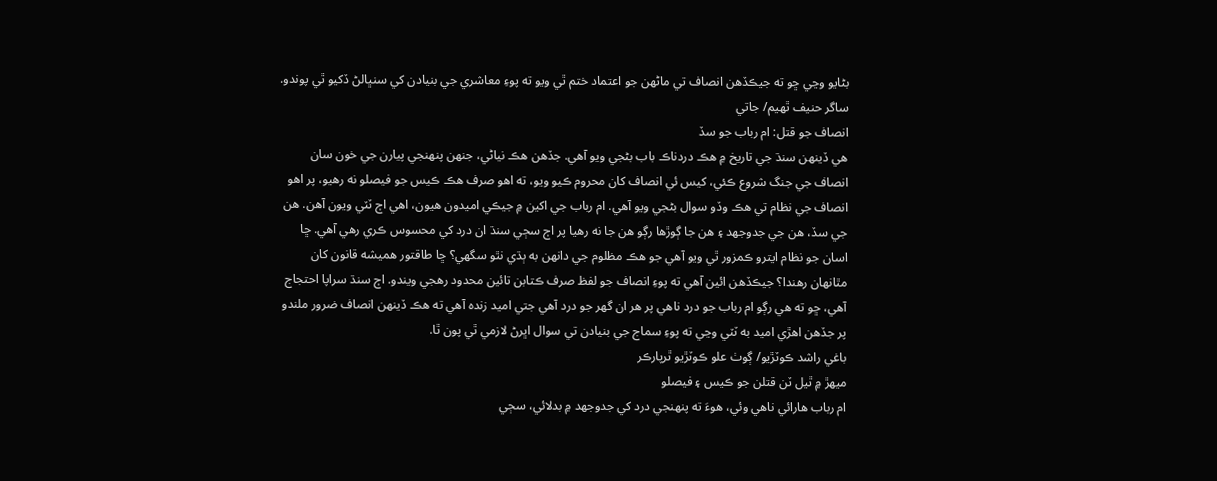بڻايو وڃي ڇو ته جيڪڏهن انصاف تي ماڻھن جو اعتماد ختم ٿي ويو ته پوءِ معاشري جي بنيادن کي سنڀالڻ ڏکيو ٿي پوندو.
ساگر حنيف ٿھيم/ جاتي
انصاف جو قتل: ام رباب جو سڏ
هي ڏينهن سنڌ جي تاريخ ۾ هڪ دردناڪ باب بڻجي ويو آهي. جڏهن هڪ نياڻي، جنهن پنهنجي پيارن جي خون سان انصاف جي جنگ شروع ڪئي، کيس ئي انصاف کان محروم ڪيو ويو، ته اهو صرف هڪ ڪيس جو فيصلو نه رهيو، پر اهو انصاف جي نظام تي هڪ وڏو سوال بڻجي ويو آهي. ام رباب جي اکين ۾ جيڪي اميدون هيون، اهي اڄ ٽٽي ويون آهن. هن جي سڏ، هن جي جدوجهد ۽ هن جا ڳوڙها رڳو هن جا نه رهيا پر اڄ سڄي سنڌ ان درد کي محسوس ڪري رهي آهي. ڇا اسان جو نظام ايترو ڪمزور ٿي ويو آهي جو هڪ مظلوم جي دانهن به ٻڌي نٿو سگهي؟ ڇا طاقتور هميشه قانون کان مٿانهان رهندا؟ جيڪڏهن ائين آهي ته پوءِ انصاف جو لفظ صرف ڪتابن تائين محدود رهجي ويندو. اڄ سنڌ سراپا احتجاج آهي، ڇو ته هي رڳو ام رباب جو درد ناهي پر هر ان گهر جو درد آهي جتي اميد زنده آهي ته هڪ ڏينهن انصاف ضرور ملندو پر جڏهن اهڙي اميد به ٽٽي وڃي ته پوءِ سماج جي بنيادن تي سوال اڀرڻ لازمي ٿي پون ٿا.
باغي راشد ڪوٽڙيو/ ڳوٺ علو ڪوٽڙيو ٿرپارڪر
ميهڙ ۾ ٿيل ٽن قتلن جو ڪيس ۽ فيصلو
ام رباب هارائي ناهي وئي، هوءَ ته پنهنجي درد کي جدوجهد ۾ بدلائي، سڄي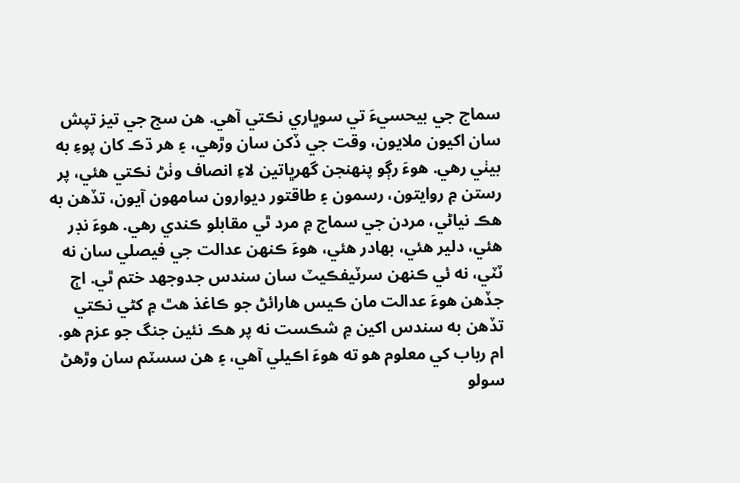سماج جي بيحسيءَ تي سوڀاري نڪتي آهي. هن سج جي تيز تپش سان اکيون ملايون، وقت جي ڏکن سان وڙهي، ۽ هر ڌڪ کان پوءِ به بيٺي رهي. هوءَ رڳو پنهنجن گهرڀاتين لاءِ انصاف وٺڻ نڪتي هئي، پر رستن ۾ روايتون، رسمون ۽ طاقتور ديوارون سامهون آيون، تڏهن به هڪ نياڻي، مردن جي سماج ۾ مرد ٿي مقابلو ڪندي رهي. هوءَ نڊر هئي، دلير هئي، بهادر هئي، هوءَ ڪنهن عدالت جي فيصلي سان نه ٽٽي، نه ئي ڪنهن سرٽيفڪيٽ سان سندس جدوجهد ختم ٿي. اڄ جڏهن هوءَ عدالت مان ڪيس هارائڻ جو ڪاغذ هٿ ۾ کڻي نڪتي تڏهن به سندس اکين ۾ شڪست نه پر هڪ نئين جنگ جو عزم هو. ام رباب کي معلوم هو ته هوءَ اڪيلي آهي، ۽ هن سسٽم سان وڙهڻ سولو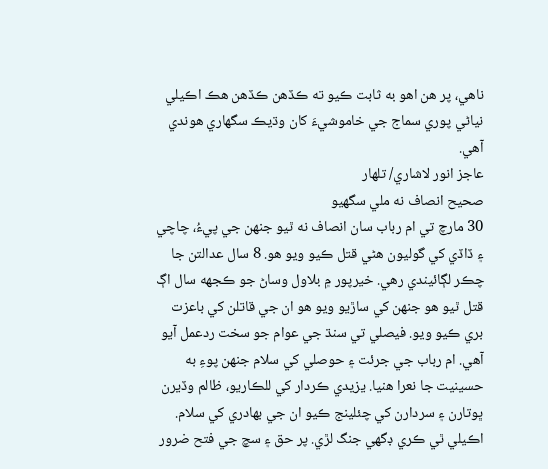ناهي، پر هن اهو به ثابت ڪيو ته ڪڏهن ڪڏهن هڪ اڪيلي نياڻي پوري سماج جي خاموشيءَ کان وڌيڪ سگهاري هوندي آهي.
عاجز انور لاشاري/ تلھار
صحيح انصاف نه ملي سگھيو
30 مارچ تي ام رباب سان انصاف نه ٿيو جنھن جي پيءُ، چاچي ۽ ڏاڏي کي گوليون هڻي قتل ڪيو ويو ھو. 8 سال عدالتن جا چڪر لڳائيندي رھي. خيرپور ۾ بلاول وساڻ جو ڪجھه سال اڳ قتل ٿيو ھو جنھن کي ساڙيو ويو ھو ان جي قاتلن کي باعزت بري ڪيو ويو. فيصلي تي سنڌ جي عوام جو سخت ردعمل آيو آھي. ام رباب جي جرئت ۽ حوصلي کي سلام جنھن پوءِ به حسينيت جا نعرا ھنيا. يزيدي ڪردار کي للڪاريو، ظالم وڏيرن ڀوتارن ۽ سردارن کي چئلينج ڪيو ان جي بھادري کي سلام. اڪيلي ٿي ڪري ڊگھي جنگ لڙي. پر حق ۽ سچ جي فتح ضرور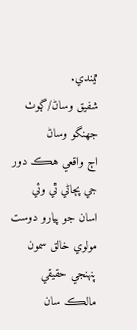ٿيندي.
شفيق وساڻ/ڳوٺ جھنگو وساڻ
اڄ واقعي هڪ دور جي پڄاڻي ٿي وئي
اسان جو پيارو دوست مولوي خالق سمون پنهنجي حقيقي مالڪ سان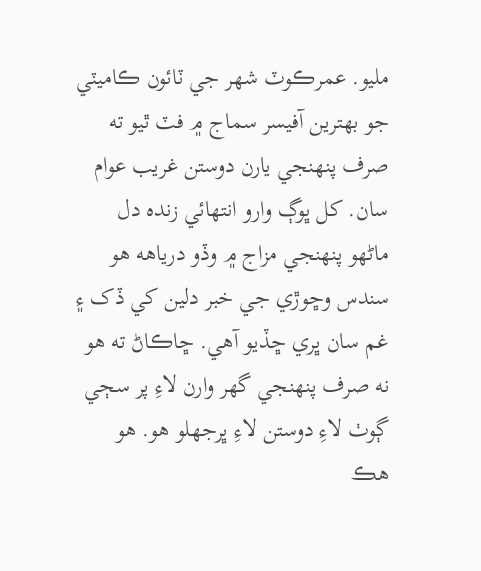مليو. عمرڪوٽ شهر جي ٽائون ڪاميٽي جو بهترين آفيسر سماج ۾ فٽ ٿيو ته صرف پنهنجي يارن دوستن غريب عوام سان. کل ڀوڳ وارو انتهائي زنده دل ماڻهو پنهنجي مزاج ۾ وڏو درياهه هو سندس وڇوڙي جي خبر دلين کي ڏک ۽ غم سان ڀري ڇڏيو آهي. ڇاڪاڻ ته هو نه صرف پنهنجي گهر وارن لاءِ پر سڄي ڳوٺ لاءِ دوستن لاءِ ڀرجهلو هو. هو هڪ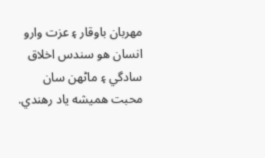مهربان باوقار ۽ عزت وارو انسان هو سندس اخلاق سادگي ۽ ماڻهن سان محبت هميشه ياد رهندي.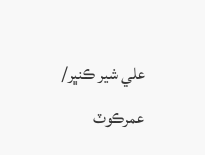علي شير ڪنڀر/ عمرڪوٽ